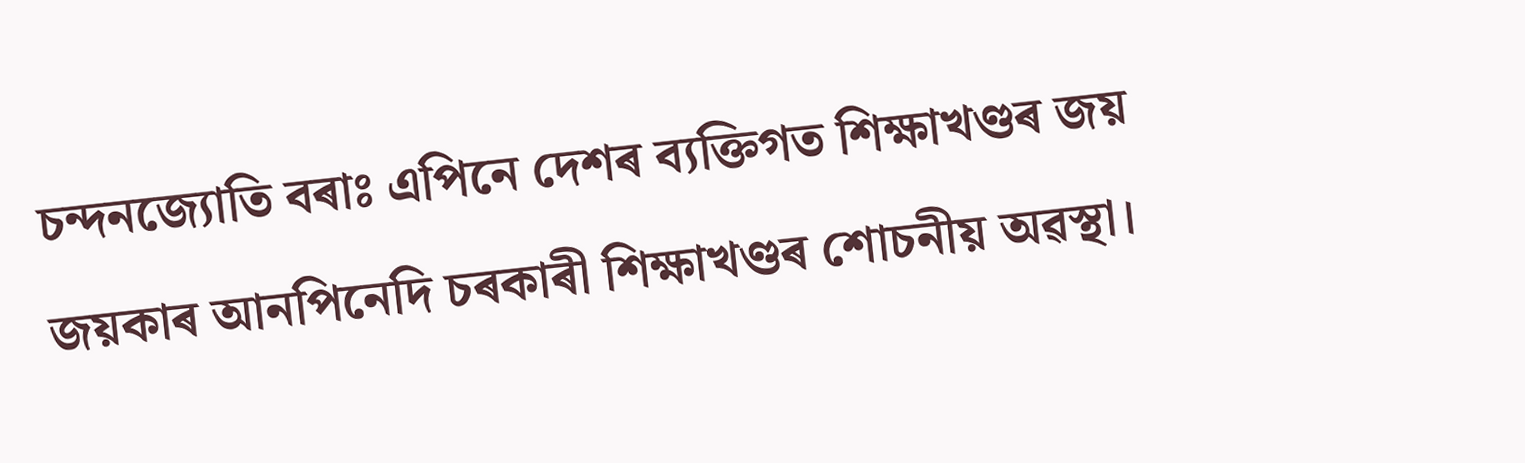চন্দনজ্যোতি বৰাঃ এপিনে দেশৰ ব্যক্তিগত শিক্ষাখণ্ডৰ জয় জয়কাৰ আনপিনেদি চৰকাৰী শিক্ষাখণ্ডৰ শোচনীয় অৱস্থা।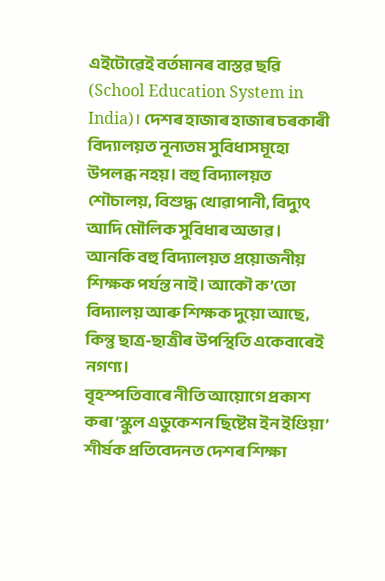এইটোৱেই বৰ্তমানৰ বাস্তৱ ছৱি (School Education System in India)। দেশৰ হাজাৰ হাজাৰ চৰকাৰী বিদ্যালয়ত নূন্যতম সুবিধাসমূহো উপলব্ধ নহয়। বহু বিদ্যালয়ত শৌচালয়, বিশুদ্ধ খোৱাপানী, বিদ্যুৎ আদি মৌলিক সুবিধাৰ অভাৱ । আনকি বহু বিদ্যালয়ত প্ৰয়োজনীয় শিক্ষক পর্যন্ত নাই। আকৌ ক’তো বিদ্যালয় আৰু শিক্ষক দুয়ো আছে, কিন্তু ছাত্ৰ-ছাত্ৰীৰ উপস্থিতি একেবাৰেই নগণ্য।
বৃহস্পতিবাৰে নীতি আয়োগে প্ৰকাশ কৰা ‘স্কুল এডুকেশন ছিষ্টেম ইন ইণ্ডিয়া’ শীৰ্ষক প্ৰতিবেদনত দেশৰ শিক্ষা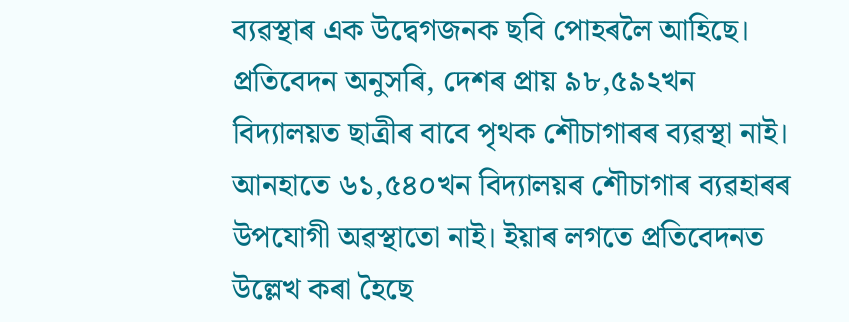ব্যৱস্থাৰ এক উদ্বেগজনক ছবি পোহৰলৈ আহিছে। প্ৰতিবেদন অনুসৰি, দেশৰ প্ৰায় ৯৮,৫৯২খন বিদ্যালয়ত ছাত্ৰীৰ বাবে পৃথক শৌচাগাৰৰ ব্যৱস্থা নাই। আনহাতে ৬১,৫৪০খন বিদ্যালয়ৰ শৌচাগাৰ ব্যৱহাৰৰ উপযোগী অৱস্থাতো নাই। ইয়াৰ লগতে প্ৰতিবেদনত উল্লেখ কৰা হৈছে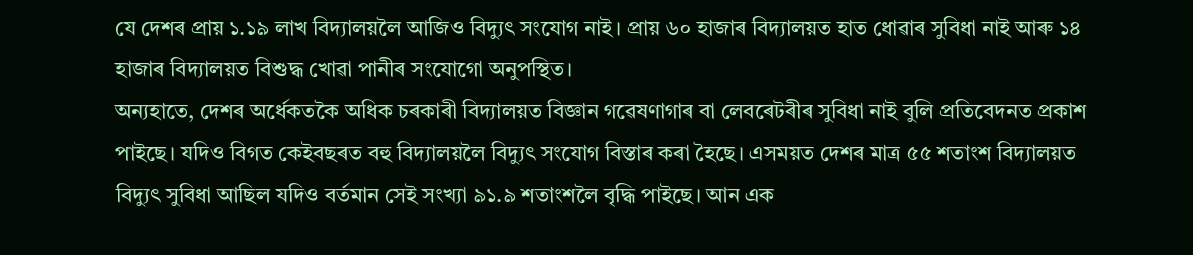যে দেশৰ প্ৰায় ১.১৯ লাখ বিদ্যালয়লৈ আজিও বিদ্যুৎ সংযোগ নাই। প্ৰায় ৬০ হাজাৰ বিদ্যালয়ত হাত ধোৱাৰ সুবিধা নাই আৰু ১৪ হাজাৰ বিদ্যালয়ত বিশুদ্ধ খোৱা পানীৰ সংযোগো অনুপস্থিত।
অন্যহাতে, দেশৰ অর্ধেকতকৈ অধিক চৰকাৰী বিদ্যালয়ত বিজ্ঞান গৱেষণাগাৰ বা লেবৰেটৰীৰ সুবিধা নাই বুলি প্ৰতিবেদনত প্ৰকাশ পাইছে। যদিও বিগত কেইবছৰত বহু বিদ্যালয়লৈ বিদ্যুৎ সংযোগ বিস্তাৰ কৰা হৈছে। এসময়ত দেশৰ মাত্ৰ ৫৫ শতাংশ বিদ্যালয়ত বিদ্যুৎ সুবিধা আছিল যদিও বৰ্তমান সেই সংখ্যা ৯১.৯ শতাংশলৈ বৃদ্ধি পাইছে। আন এক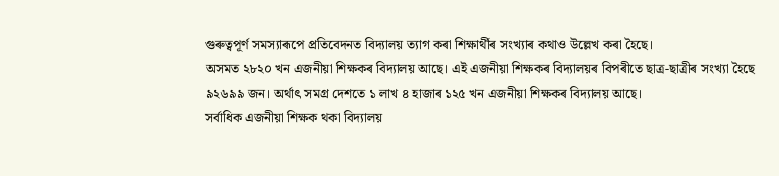গুৰুত্বপূৰ্ণ সমস্যাৰূপে প্ৰতিবেদনত বিদ্যালয় ত্যাগ কৰা শিক্ষাৰ্থীৰ সংখ্যাৰ কথাও উল্লেখ কৰা হৈছে।
অসমত ২৮২০ খন এজনীয়া শিক্ষকৰ বিদ্যালয় আছে। এই এজনীয়া শিক্ষকৰ বিদ্যালয়ৰ বিপৰীতে ছাত্ৰ-ছাত্ৰীৰ সংখ্যা হৈছে ৯২৬৯৯ জন। অৰ্থাৎ সমগ্ৰ দেশতে ১ লাখ ৪ হাজাৰ ১২৫ খন এজনীয়া শিক্ষকৰ বিদ্যালয় আছে।
সৰ্বাধিক এজনীয়া শিক্ষক থকা বিদ্যালয়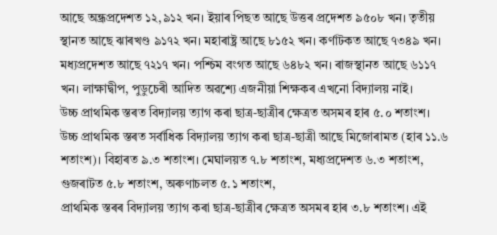আছে অন্ধ্ৰপ্ৰদেশত ১২,৯১২ খন। ইয়াৰ পিছত আছে উত্তৰ প্ৰদেশত ৯৫০৮ খন। তৃতীয় স্থানত আছে ঝাৰখণ্ড ৯১৭২ খন। মহাৰাষ্ট্ৰ আছে ৮১৫২ খন। কৰ্ণাটকত আছে ৭৩৪৯ খন। মধ্যপ্ৰদেশত আছে ৭২১৭ খন। পশ্চিম বংগত আছে ৬৪৮২ খন। ৰাজস্থানত আছে ৬১১৭ খন। লাক্ষাদ্বীপ, পুডুচেৰী আদিত অৱশ্যে এজনীয়া শিক্ষকৰ এখনো বিদ্যালয় নাই।
উচ্চ প্ৰাথমিক স্তৰত বিদ্যালয় ত্যাগ কৰা ছাত্ৰ-ছাত্ৰীৰ ক্ষেত্ৰত অসমৰ হাৰ ৫.০ শতাংশ। উচ্চ প্ৰাথমিক স্তৰত সৰ্বাধিক বিদ্যালয় ত্যাগ কৰা ছাত্ৰ-ছাত্ৰী আছে মিজোৰামত (হাৰ ১১.৬ শতাংশ)। বিহাৰত ৯.৩ শতাংশ। মেঘালয়ত ৭.৮ শতাংশ, মধ্যপ্ৰদেশত ৬.৩ শতাংশ, গুজৰাটত ৫.৮ শতাংশ, অৰুণাচলত ৫.১ শতাংশ,
প্ৰাথমিক স্তৰৰ বিদ্যালয় ত্যাগ কৰা ছাত্ৰ-ছাত্ৰীৰ ক্ষেত্ৰত অসমৰ হাৰ ৩.৮ শতাংশ। এই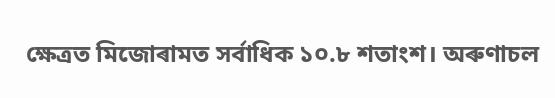ক্ষেত্ৰত মিজোৰামত সৰ্বাধিক ১০.৮ শতাংশ। অৰুণাচল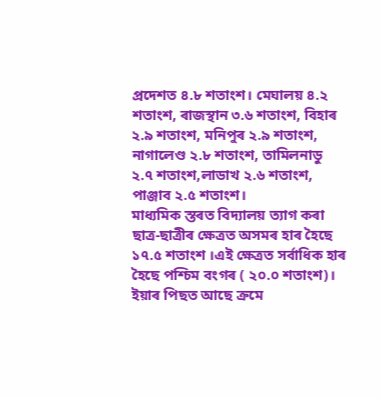প্ৰদেশত ৪.৮ শতাংশ। মেঘালয় ৪.২ শতাংশ, ৰাজস্থান ৩.৬ শতাংশ, বিহাৰ ২.৯ শতাংশ, মনিপুৰ ২.৯ শতাংশ, নাগালেণ্ড ২.৮ শতাংশ, তামিলনাডু ২.৭ শতাংশ,লাডাখ ২.৬ শতাংশ, পাঞ্জাব ২.৫ শতাংশ।
মাধ্যমিক স্তৰত বিদ্যালয় ত্যাগ কৰা ছাত্ৰ-ছাত্ৰীৰ ক্ষেত্ৰত অসমৰ হাৰ হৈছে ১৭.৫ শতাংশ ।এই ক্ষেত্ৰত সৰ্বাধিক হাৰ হৈছে পশ্চিম বংগৰ ( ২০.০ শতাংশ)। ইয়াৰ পিছত আছে ক্ৰমে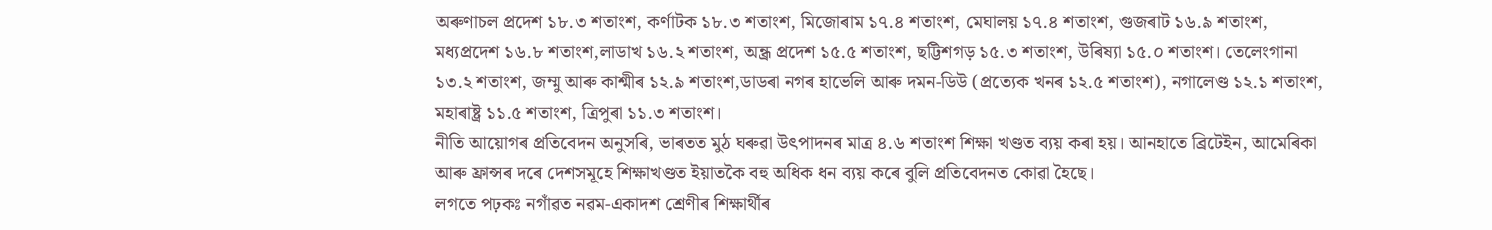অৰুণাচল প্ৰদেশ ১৮.৩ শতাংশ, কৰ্ণাটক ১৮.৩ শতাংশ, মিজোৰাম ১৭.৪ শতাংশ, মেঘালয় ১৭.৪ শতাংশ, গুজৰাট ১৬.৯ শতাংশ, মধ্যপ্ৰদেশ ১৬.৮ শতাংশ,লাডাখ ১৬.২ শতাংশ, অন্ধ্ৰ প্ৰদেশ ১৫.৫ শতাংশ, ছট্টিশগড় ১৫.৩ শতাংশ, উৰিষ্যা ১৫.০ শতাংশ। তেলেংগানা ১৩.২ শতাংশ, জম্মু আৰু কাশ্মীৰ ১২.৯ শতাংশ,ডাডৰা নগৰ হাভেলি আৰু দমন-ডিউ (প্ৰত্যেক খনৰ ১২.৫ শতাংশ), নগালেণ্ড ১২.১ শতাংশ, মহাৰাষ্ট্ৰ ১১.৫ শতাংশ, ত্ৰিপুৰা ১১.৩ শতাংশ।
নীতি আয়োগৰ প্ৰতিবেদন অনুসৰি, ভাৰতত মুঠ ঘৰুৱা উৎপাদনৰ মাত্ৰ ৪.৬ শতাংশ শিক্ষা খণ্ডত ব্যয় কৰা হয়। আনহাতে ব্ৰিটেইন, আমেৰিকা আৰু ফ্ৰান্সৰ দৰে দেশসমূহে শিক্ষাখণ্ডত ইয়াতকৈ বহু অধিক ধন ব্যয় কৰে বুলি প্ৰতিবেদনত কোৱা হৈছে।
লগতে পঢ়কঃ নগাঁৱত নৱম-একাদশ শ্ৰেণীৰ শিক্ষাৰ্থীৰ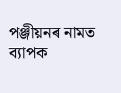পঞ্জীয়নৰ নামত ব্যাপক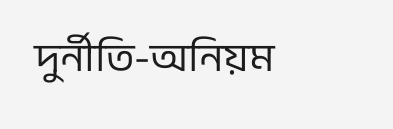দুৰ্নীতি-অনিয়ম